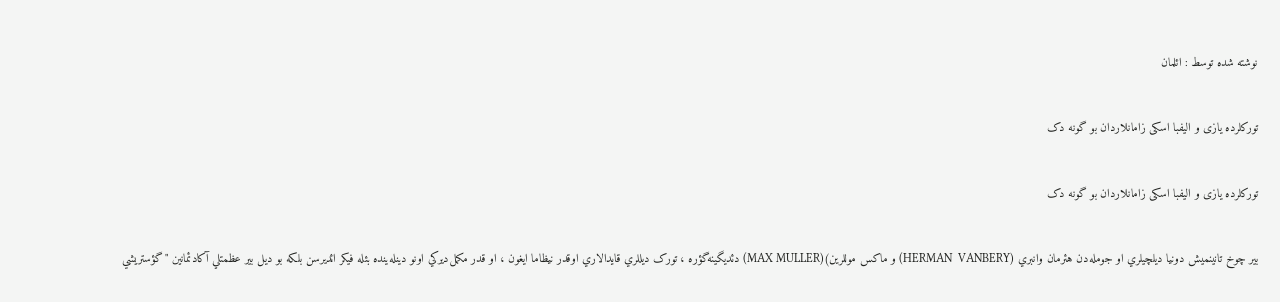نوشته شده توسط : ائلمان

تورکلرده یازی و الیفبا اسکی زامانلاردان بو گونه دک

تورکلرده یازی و الیفبا اسکی زامانلاردان بو گونه دک

بير چوخ تانينميش دونيا ديلچيلري او جومله‌دن هئرمان وانبري (HERMAN  VANBERY) و ماکس موللرين)(MAX MULLER) دئديگينه‌گؤره ، تورک ديللري قايدالاري اوقدر نيظاما ايغون ، او قدر مکمل‌ديرکي اونو دينله‌ينده بئله فيکر ائديرسن بلکه بو ديل بير عظمتلي آکادئمانين "گؤستريشي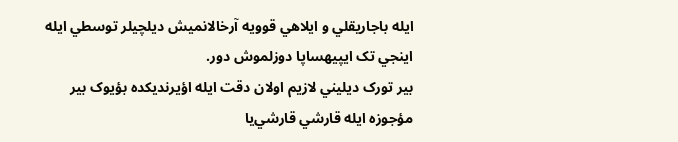ايله باجاريقلي و ايلاهي قوويه آرخالانميش ديلچيلر توسطي ايله اينجي تک ايپيهساپا دوزلموش دور.
بير تورک ديليني لازيم اولان دقت ايله اؤيرنديکده بؤيوک بير مؤجوزه ايله قارشي قارشي‌يا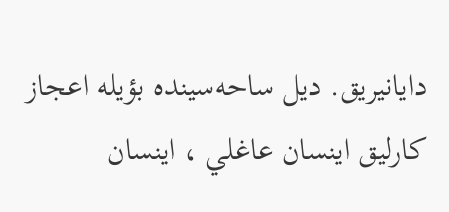دايانيريق. ديل ساحه‌سينده بؤيله اعجاز کارليق اينسان عاغلي ، اينسان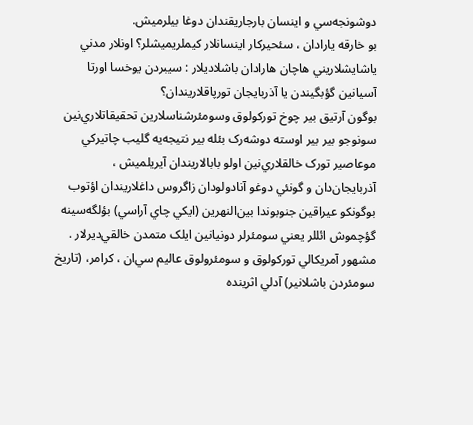دوشونجه‌سي و اينسان بارجاريقندان دوغا بيلرميش.
بو خارقه‌ يارادان ، سئحيرکار اينسانلار کيملريميشلر؟ اونلار مدني ياشايشلاريني هاچان هارادان باشلاديلار : سيبردن يوخسا اورتا آسيانين گؤبگيندن يا آذربايجان تورپاقلاريندان؟
بوگون آرتيق بير چوخ تورکولوق وسومئرشناسلارين تحقيقاتلاري‌نين سونوجو بير بير اوسته دوشه‌رک بئله بير نتيجه‌يه گليب چاتيرکي موعاصير تورک خالقلاري‌نين اولو بابالاريندان آيريلميش ، آذربايجان‌دان و گونئي دوغو آنادولودان زاگروس داغلاريندان اؤتوب بوگونکو عيراقين جنوبوندا بين‌النهرين (ايکي چاي آراسي) بؤلگه‌سينه گؤچموش ائللر يعني سومئرلر دونيانين ايلک متمدن خالقي‌ديرلار . مشهور آمريکالي تورکولوق و سومئرولوق عاليم سي‌ان ، کرامر، (تاريخ سومئردن باشلانير) آدلي اثرينده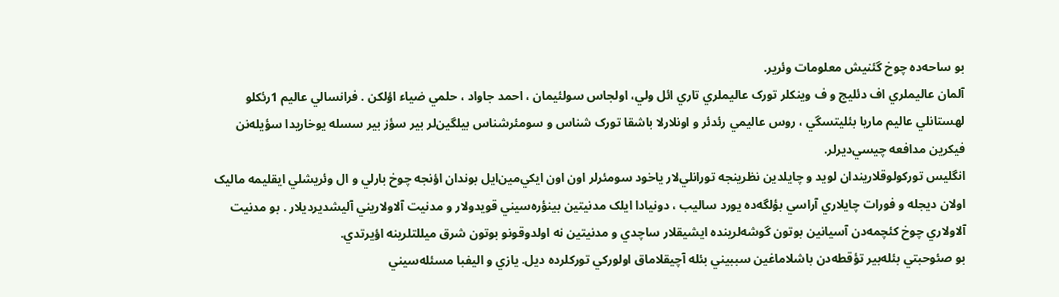بو ساحه‌ده چوخ گئنيش معلومات وئرير.
آلمان عاليملري اف دئليج و ف وينکلر تورک عاليملري تاري ائل ولي، اولجاس سولئيمان ، احمد جاواد ، حلمي ضياء اؤلکن . فرانسالي عاليم 1رئکلو لهستانلي عاليم ماريا بئليتسگي ، روس عاليمي رئدئر و اونلارلا باشقا تورک شناس و سومئرشناس بيلگين‌لر بير سؤز بير سسله يوخاريدا سؤيله‌نن فيکرين مدافعه چيسي‌ديرلر.
انگليس تورکولوقلاريندان لويد و چايلدين نظرينجه تورانلي‌لار ياخود سومئر‌لر اون اون ايکي‌مين‌ايل بوندان اؤنجه چوخ بارلي و ال وئريشلي ايقليمه ماليک اولان ديجله و فورات چايلاري آراسي بؤلگه‌ده يورد ساليب ، دونيادا ايلک مدنيتين بينؤره‌سيني قويدولار و مدنيت آلاولاريني آليشديرديلار . بو مدنيت آلاولاري چوخ کئچمه‌دن آسيانين بوتون گوشه‌لرينده ايشيقلار ساچدي و مدنيتين نه اولدوقونو بوتون شرق ميللتلرينه اؤيرتدي.
بو صئوحبتي بئله‌بير تؤقطه‌دن باشلاماغين سببيني بئله آچيقلاماق اولورکي تورکلرده ديل. يازي و اليفبا مسئله‌سيني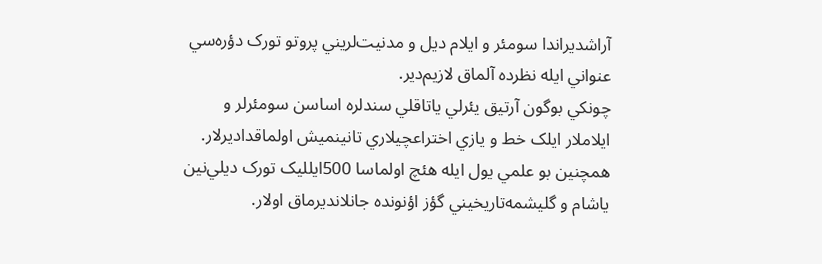آراشديراندا سومئر و ايلام ديل و مدنيت‌لريني پروتو تورک دؤره‌سي عنواني ايله نظرده آلماق‌ لازيم‌دير.
چونکي بوگون آرتيق يئرلي ياتاقلي سندلره اساسن سومئرلر و ايلاملار ايلک خط و يازي اختراعچيلاري تانينميش اولماقداديرلار. همچنين بو علمي يول ايله هئچ اولماسا 500ايلليک تورک ديلي‌نين ياشام و گليشمه‌تاريخيني گؤز اؤنونده جانلانديرماق اولار.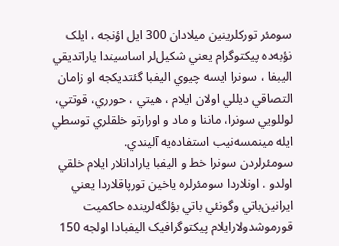سومئر تورکلرينين ميلادان 300 ايل اؤنجه ، ايلک نؤبه‌ده پيکتوگرام يعني شکيل‌لر اساسيندا ياراتديقي اليبفا ، سونرا ايسه چيوي اليفبا گئتديکجه او زامان التصاقي ديللي اولان ايلام ، هيتي ، حورري، قوتتي، لوللويي سونرا، ماننا و ماد و اورارتو خلقلري توسطي ايله مينمسه‌نيب استفاده‌يه آليندي.
سومئرلردن سونرا خط و اليفبا يارادانلار ايلام خلقي اولدو . اونلاردا سومئرلره ياخين تورپاقلاردا يعني ايرانين‌باتي وگونئي باتي بؤلگه‌لرينده حاکميت قورموشدولارايلام پيکتوگرافيک اليفبادا اولجه 150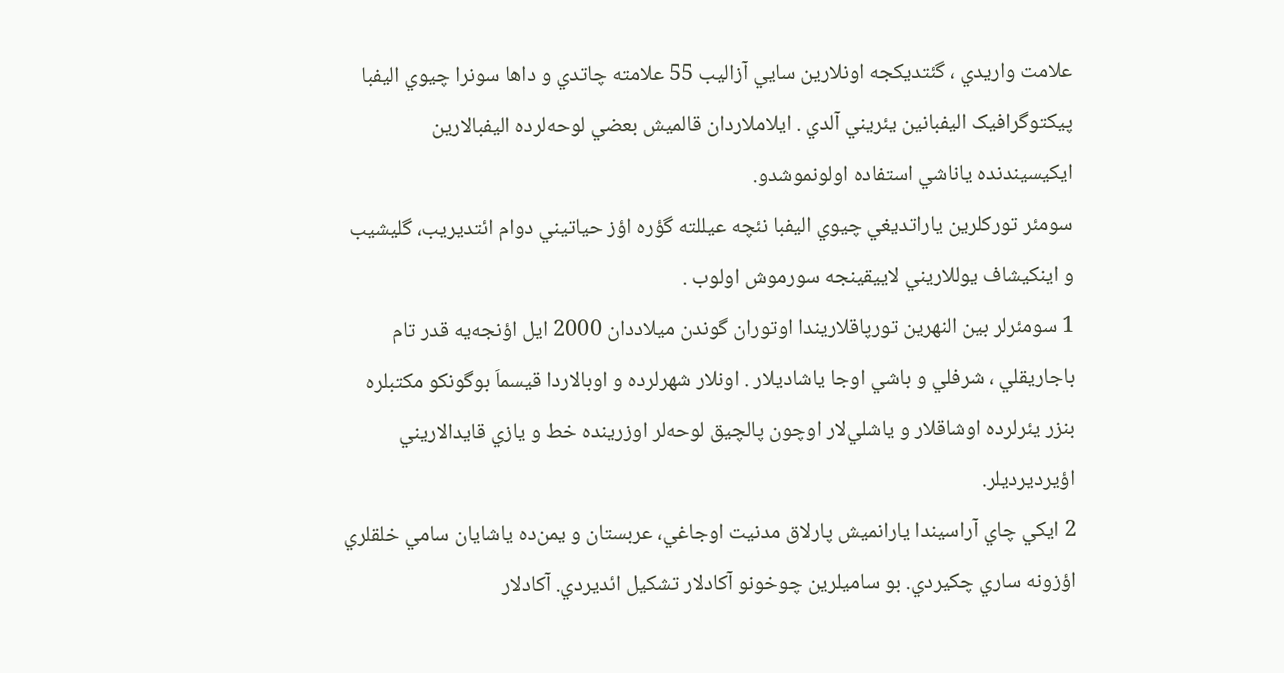علامت واريدي ، گئتديکجه اونلارين سايي آزاليب 55 علامته چاتدي و داها سونرا چيوي اليفبا پيکتوگرافيک اليفبانين يئريني آلدي . ايلاملاردان قالميش بعضي لوحه‌لرده اليفبالارين ايکيسيندنده ياناشي استفاده اولونموشدو.
سومئر تورکلرين ياراتديغي چيوي اليفبا نئچه عيللته گؤره اؤز حياتيني دوام ائتديريب، گليشيب و اينکيشاف يوللاريني لاييقينجه سورموش اولوب .
1 سومئرلر بين النهرين تورپاقلاريندا اوتوران گوندن ميلاددان 2000 ايل اؤنجه‌يه قدر تام باجاريقلي ، شرفلي و باشي اوجا ياشاديلار . اونلار شهرلرده و اوبالاردا قيسماَ بوگونکو مکتبلره بنزر يئرلرده اوشاقلار و ياشلي‌لار اوچون پالچيق لوحه‌لر اوزرينده خط و يازي قايدالاريني اؤيرديرديلر.
2 ايکي چاي آراسيندا يارانميش پارلاق مدنيت اوجاغي، عربستان و يمن‌ده ياشايان سامي خلقلري اؤزونه ساري چکيردي. بو ساميلرين چوخونو آکادلار تشکيل ائديردي. آکادلار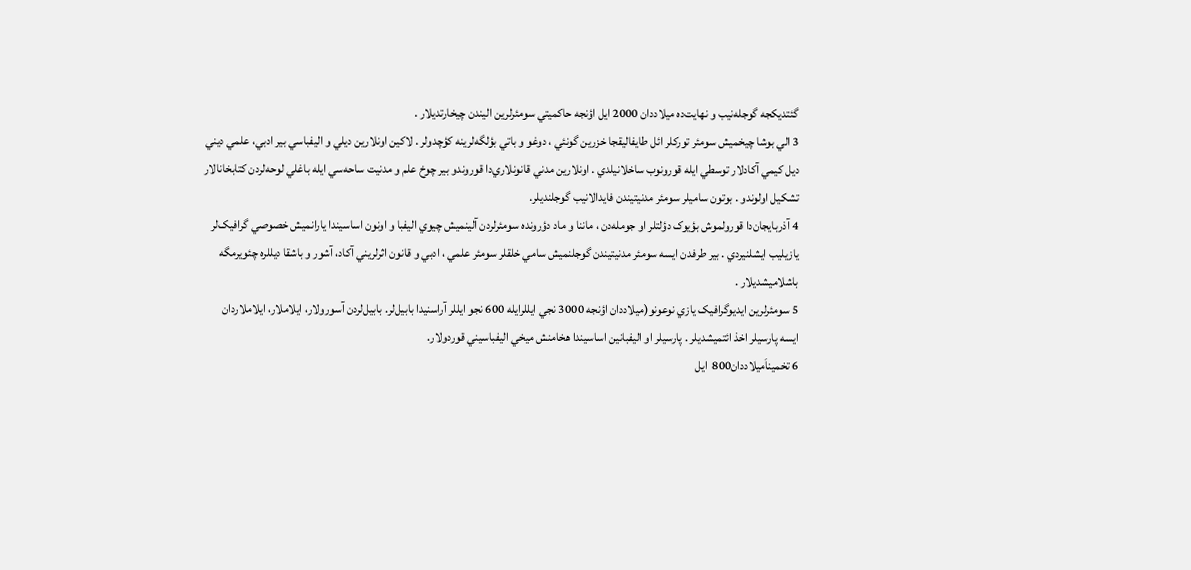گئتديکجه گوجله‌نيب و نهايت‌ده ميلاددان 2000 ايل اؤنجه حاکميتي سومئرلرين اليندن چيخارتديلار .
3 الي بوشا چيخميش سومئر تورکلر ائل طايفاليقجا خزرين گونئي ، دوغو و باتي بؤلگه‌لرينه کؤچدولر . لاکين اونلارين ديلي و اليفباسي بير ادبي، علمي ديني ديل کيمي آکادلار توسطي ايله قورونوب ساخلانيلدي . اونلارين مدني قانونلاري‌دا قوروندو بير چوخ علم و مدنيت ساحه‌سي ايله باغلي لوحه‌لردن کتابخانالار تشکيل اولوندو . بوتون ساميلر سومئر مدنيتيندن فايدالانيب گوجلنديلر.
4 آذربايجان‌دا قورولموش بؤيوک دؤلتلر او جومله‌دن ، ماننا و ماد دؤرونده سومئرلردن آلينميش چيوي اليفبا و اونون اساسيندا يارانميش خصوصي گرافيک‌لر يازيليب ايشلنيردي . بير طرفدن ايسه سومئر مدنيتيندن گوجلنميش سامي خلقلر سومئر علمي ، ادبي و قانون اثرلريني آکاد، آشور و باشقا ديللره چئويرمگه باشلاميشديلار .
5 سومئرلرين ايديوگرافيک يازي نوعونو(ميلاددان اؤنجه 3000 نجي ايللرايله 600 نجو ايللر آراسنيدا بابيل‌لر. بابيل‌لردن آسورولار، ايلاملار، ايلاملاردان ايسه پارسيلر اخذ ائتميشديلر . پارسيلر او اليفبانين اساسيندا هخامنش ميخي اليفباسيني قوردولار.
6 تخميناَ‌ميلاددان800  ايل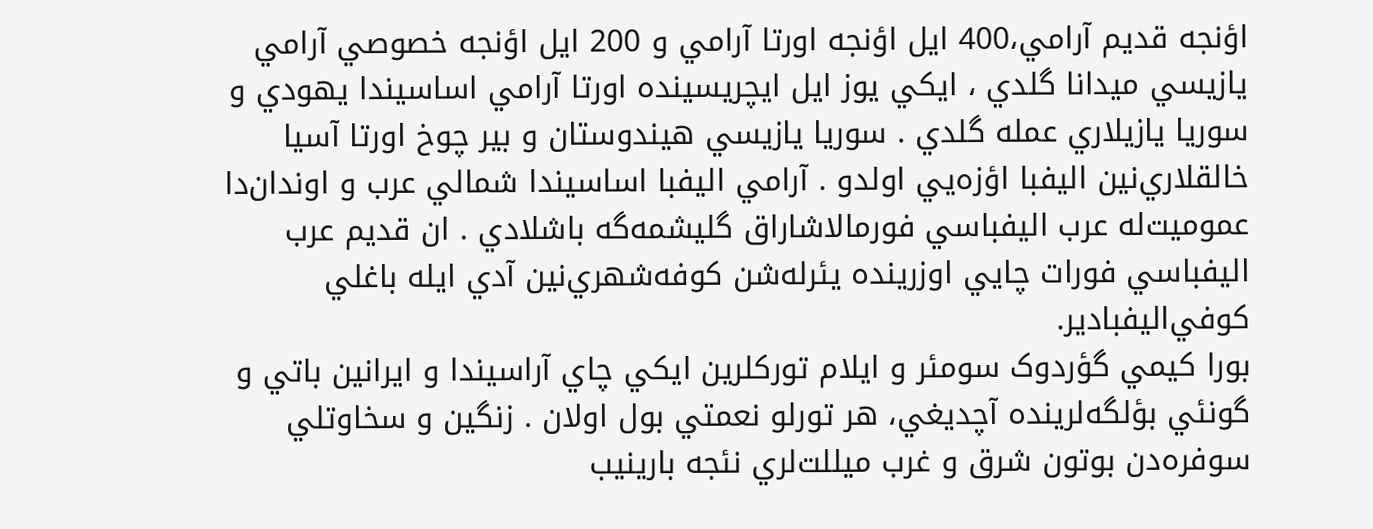اؤنجه قديم آرامي،400 ايل اؤنجه اورتا آرامي و 200 ايل اؤنجه خصوصي آرامي يازيسي ميدانا گلدي ، ايکي يوز ايل ايچريسينده اورتا آرامي اساسيندا يهودي و سوريا يازيلاري عمله گلدي . سوريا يازيسي هيندوستان و بير چوخ اورتا آسيا خالقلاري‌نين اليفبا اؤزه‌يي اولدو . آرامي اليفبا اساسيندا شمالي عرب و اوندان‌دا عموميت‌له عرب اليفباسي‌ فورمالاشاراق گليشمه‌گه باشلادي . ان قديم عرب اليفباسي فورات چايي اوزرينده يئرله‌شن کوفه‌شهري‌نين آدي ايله باغلي کوفي‌اليفبادير.
بورا کيمي گؤردوک سومئر و ايلام تورکلرين ايکي چاي آراسيندا و ايرانين باتي و گونئي بؤلگه‌لرينده آچديغي، هر تورلو نعمتي بول اولان . زنگين و سخاوتلي سوفره‌دن بوتون شرق و غرب ميللت‌لري نئجه بارينيب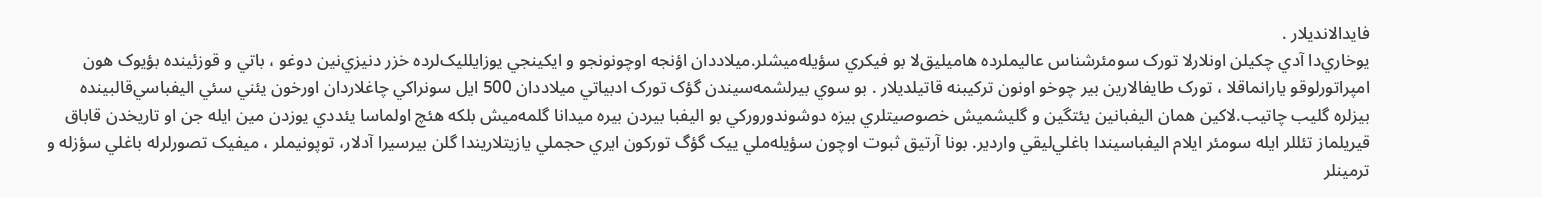فايدالانديلار .
يوخاري‌دا آدي چکيلن اونلارلا تورک سومئرشناس عاليملرده هاميليق‌لا بو فيکري سؤيله‌ميشلر.ميلاددان اؤنجه اوچونونجو و ايکينجي يوزايلليک‌لرده خزر دنيزي‌نين دوغو ، باتي و قوزئينده بؤيوک هون امپراتورلوقو يارانماقلا ، تورک طايفالارين بير چوخو اونون ترکيبنه قاتيلديلار . بو سوي بيرلشمه‌سيندن گؤک تورک ادبياتي ميلاددان 500 ايل سونراکي چاغلاردان اورخون يئني سئي اليفباسي‌قالبينده بيزلره گليب چاتيب.لاکين همان اليفبانين يئتگين و گليشميش خصوصيتلري بيزه دوشوندورورکي بو اليفبا بيردن بيره ميدانا گلمه‌ميش بلکه هئچ اولماسا يئددي يوزدن مين ايله جن او تاريخدن قاباق قيريلماز تئللر ايله سومئر ايلام اليفباسيندا باغلي‌ليقي واردير. بونا آرتيق ثبوت اوچون سؤيله‌ملي ييک گؤگ تورکون ايري حجملي يازيتلاريندا گلن بيرسيرا آدلار، توپونيملر ، ميفيک تصورلرله باغلي سؤزله و ترمينلر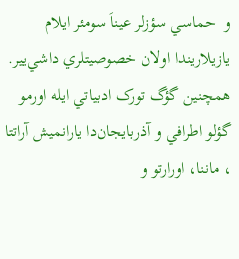و  حماسي سؤزلر عيناَ سومئر ايلام يازيلاريندا اولان خصوصيتلري داشي‌يير.
همچنين گؤگ تورک ادبياتي ايله اورمو گؤلو اطرافي و آذربايجان‌دا يارانميش آراتتا ، ماننا، اورارتو و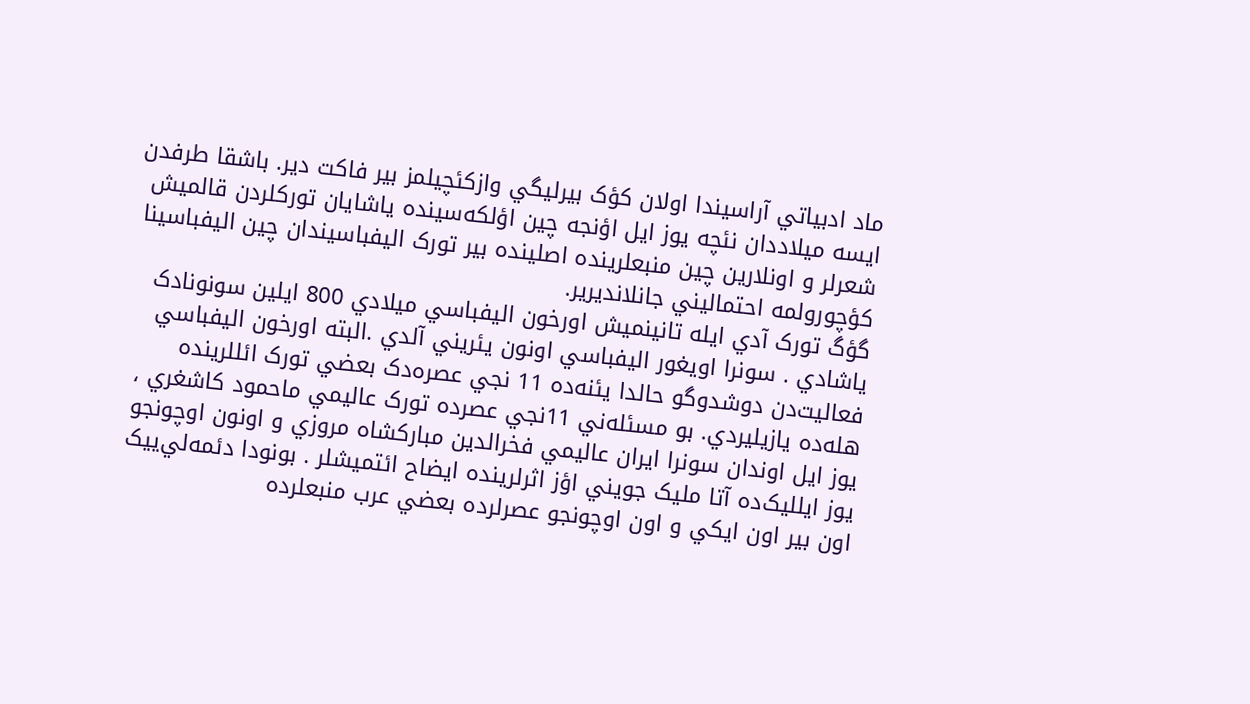ماد ادبياتي آراسيندا اولان کؤک بيرليگي وازکئچيلمز بير فاکت دير. باشقا طرفدن ايسه ميلاددان نئچه يوز ايل اؤنجه چين اؤلکه‌سينده ياشايان تورکلردن قالميش شعرلر و اونلارين چين منبعلرينده اصلينده بير تورک اليفباسيندان چين اليفباسينا کؤچورولمه احتماليني جانلانديرير.
گؤگ تورک آدي ايله تانينميش اورخون اليفباسي ميلادي 800 ايلين سونونادک ياشادي . سونرا اويغور اليفباسي اونون يئريني آلدي .البته اورخون اليفباسي فعاليت‌دن دوشدوگو حالدا يئنه‌ده 11 نجي عصره‌دک بعضي تورک ائللرينده هله‌ده يازيليردي. بو مسئله‌ني 11نجي عصرده تورک عاليمي ماحمود کاشغري ، يوز ايل اوندان سونرا ايران عاليمي فخرالدين مبارکشاه مروزي و اونون اوچونجو يوز ايلليک‌ده آتا مليک جويني اؤز اثرلرينده ايضاح ائتميشلر . بونودا دئمه‌لي‌ييک اون بير اون ايکي و اون اوچونجو عصرلرده بعضي عرب منبعلرده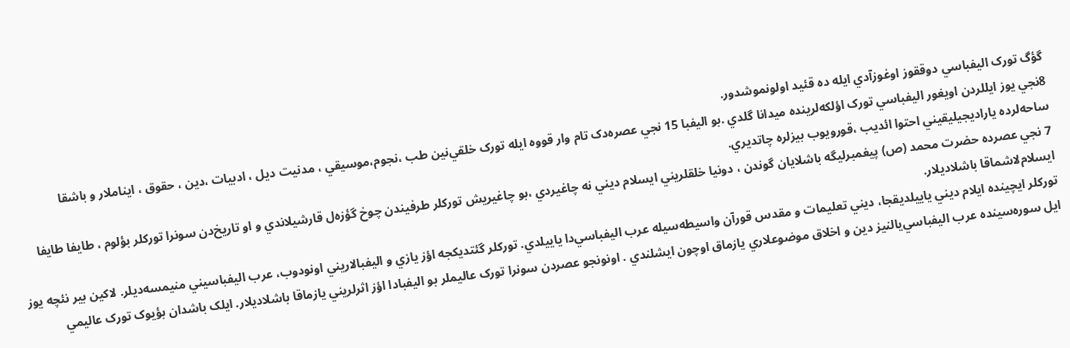گؤگ تورک اليفباسي دوققوز اوغوز‌آدي ايله ده قئيد اولونموشدور.
8نجي يوز ايللردن اويغور اليفباسي تورک اؤلکه‌لرينده ميدانا گلدي .بو اليفبا 15 نجي عصره‌دک تام وار قووه ايله تورک خلقي‌نين طب ،‌نجوم،‌موسيقي ، مدنيت ديل ، ادبيات ،‌دين ، حقوق ، ايناملار و باشقا ساحه‌لرده ياراديجيليقيني احتوا ائديب ،‌قورويوب بيزلره چاتديري.
7 نجي عصرده حضرت محمد (ص) پيغمبرليگه باشلايان گوندن ، دونيا خلقلريني ايسلام ديني نه چاغيردي ،‌بو چاغيريش تورکلر طرفيندن چوخ گؤزه‌ل قارشيلاندي و او تاريخ‌دن سونرا تورکلر بؤلوم ، طايفا طايفا ايسلام‌لاشماقا باشلاديلار.
تورکلر ايچينده ايلام ديني ياييلديقجا، ديني تعليمات و مقدس قورآن واسيطه‌سيله عرب اليفباسي‌دا ياييلدي. تورکلر گئتديکجه اؤز يازي و اليفبالاريني اونودوب، عرب اليفباسيني منيمسه‌ديلر. لاکين بير نئچه يوز ايل سوره‌سينده عرب اليفباسي‌يالنيز دين و اخلاق موضوعلاري يازماق اوچون ايشلندي . اونونجو عصردن سونرا تورک عاليملر بو اليفبادا اؤز اثرلريني يازماقا باشلاديلار. ايلک باشدان بؤيوک تورک عاليمي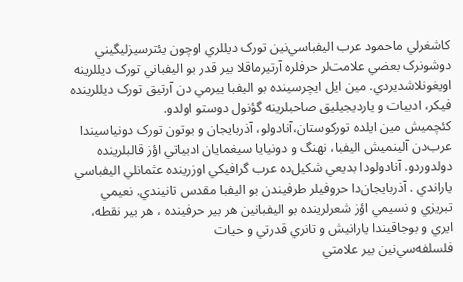کاشغرلي ماحمود عرب اليفباسي‌نين تورک ديللري اوچون يئترسيزليگيني دوشونرک بعضي علامت‌لر حرفلره آرتيرماقلا بير قدر بو اليفباني تورک ديللرينه اويغونلاشديردي. مين ايل ايچرسينده بو اليفبا ييرمي دن آرتيق تورک ديللرينده فيکر، ادبيات و يارديجيليق صاحبلرينه گؤنول دوستو اولدو.
کئچميش مين ايلده تورکوستان،آنادولو، آذربايجان و بوتون تورک دونياسيندا عرب‌دن آلينميش اليفبا، نهنگ و دونيايا سيغمايان ادبياتي اؤز قالبلرينده دولدوردو. آنادولودا بديعي شکيل‌ده عرب گرافيکي اوزرينده عثمانلي اليفباسي ياراندي . آذربايجان‌دا حروفيلر طرفيندن بو اليفبا مقدس تانيندي. نعيمي تبريزي و نسيمي اؤز شعرلرينده بو اليفبانين هر بير حرفينده ، هر بير نقطه‌، ايري و بوجاقيندا يارانيش و تانري قدرتي و حيات
فلسلفه‌سي‌نين بير علامتي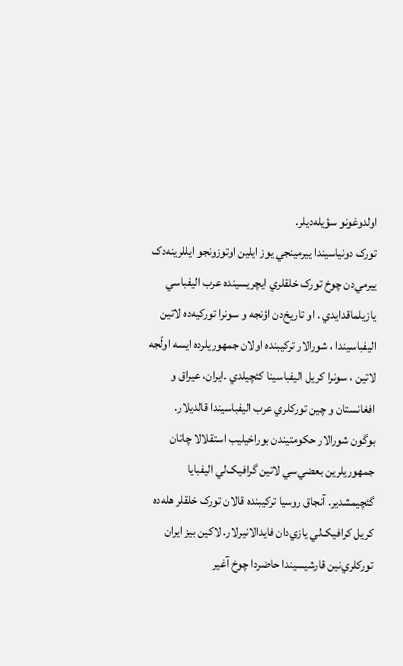اولدوغونو سؤيله‌ديلر.
تورک دونياسيندا ييرمينجي يوز ايلين اوتوزونجو ايللرينه‌دک ييرمي‌دن چوخ تورک خلقلري ايچريسينده عرب اليفباسي يازيلماقدايدي . او تاريخ‌دن اؤنجه و سونرا تورکيه‌ده لاتين اليفباسيندا ، شورالار ترکيبنده اولان جمهوريلرده ايسه اولّجه لاتين ، سونرا کريل اليفباسينا کئچيلدي .ايران، عيراق و افغانستان و چين تورکلري عرب اليفباسيندا قالديلار.
بوگون شورالار حکومتيندن بوراخيليب استقلالا چاتان جمهوريلرين بعضي‌سي‌ لاتين گرافيک‌لي اليفبا‌يا گئچيمشدير. آنجاق روسيا ترکيبنده قالان تورک خلقلر هله‌ده کريل کرافيک‌لي يازي‌دان فايدالانيرلار. لاکين بيز ايران تورکلري‌نين قارشيسيندا حاضردا چوخ آغير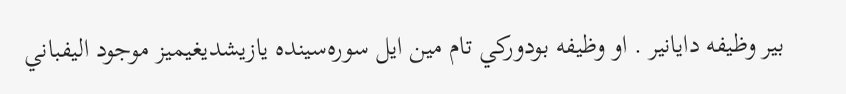بير وظيفه دايانير . او وظيفه بودورکي تام مين ايل سوره‌سينده يازيشديغيميز موجود اليفباني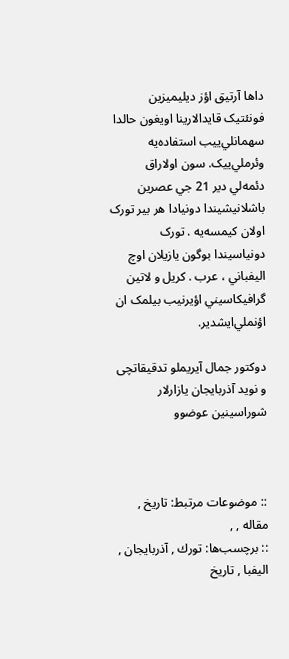داها آرتيق اؤز ديليميزين فونئتيک قايدالارينا اويغون حالدا سهمانلي‌ييب استفاده‌يه وئرملي‌ييک‌. سون اولاراق  دئمه‌لي دير 21 جي عصرين باشلانيشيندا دونيادا هر بير تورک اولان کيمسه‌يه . تورک دونياسيندا بوگون يازيلان اوچ اليفباني ، عرب . کريل و لاتين گرافيکاسيني اؤيرنيب بيلمک‌ ان اؤنملي‌ايشدير.

دوکتور جمال آیریملو تدقیقاتچی و نوید آذربایجان یازارلار شوراسینین عوضوو



:: موضوعات مرتبط: تاريخ , مقاله , ,
:: برچسب‌ها: تورك , آذربايجان , اليفبا , تاريخ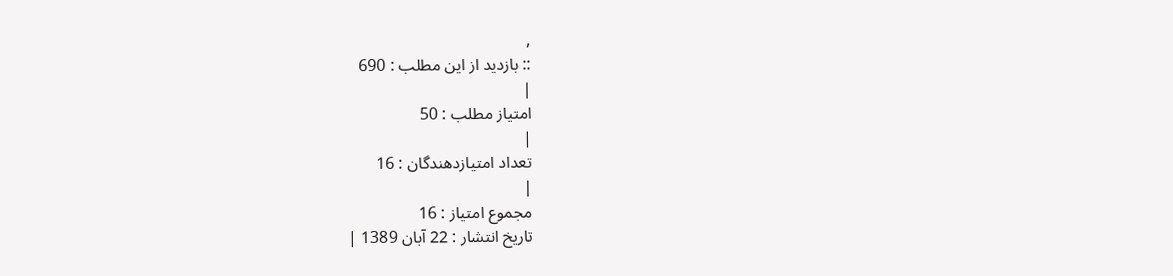,
:: بازدید از این مطلب : 690
|
امتیاز مطلب : 50
|
تعداد امتیازدهندگان : 16
|
مجموع امتیاز : 16
تاریخ انتشار : 22 آبان 1389 |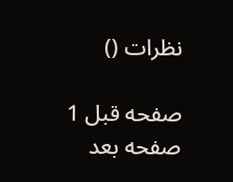نظرات ()

صفحه قبل 1 صفحه بعد